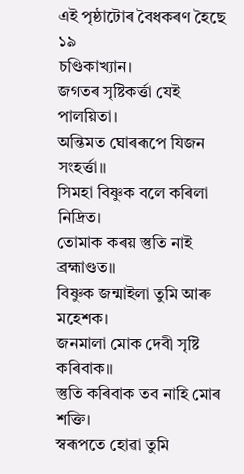এই পৃষ্ঠাটোৰ বৈধকৰণ হৈছে
১৯
চণ্ডিকাখ্যান।
জগতৰ সৃষ্টিকৰ্ত্তা যেই পালয়িতা।
অন্তিমত ঘোৰৰূপে যিজন সংহৰ্ত্তা॥
সিমহা বিষ্ণুক বলে কৰিলা নিদ্ৰিত।
তোমাক কৰয় স্তুতি নাই ব্ৰহ্মাণ্ডত॥
বিষ্ণুক জন্মাইলা তুমি আৰু মহেশক।
জনমালা মোক দেবী সৃষ্টি কৰিবাক॥
স্তুতি কৰিবাক তব নাহি মোৰ শক্তি।
স্বৰূপতে হোৱা তুমি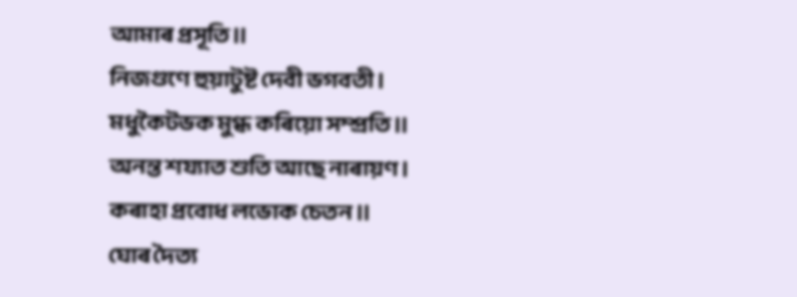আমাৰ প্ৰসূতি॥
নিজগুণে হুয়াটুষ্ট দেবী ভগবতী।
মধুকৈটভক মুগ্ধ কৰিয়ো সম্প্ৰতি॥
অনন্ত শয্যাত শুতি আছে নাৰায়ণ।
কৰাহা প্ৰবোধ লভোক চেতন॥
ঘোৰ দৈত্য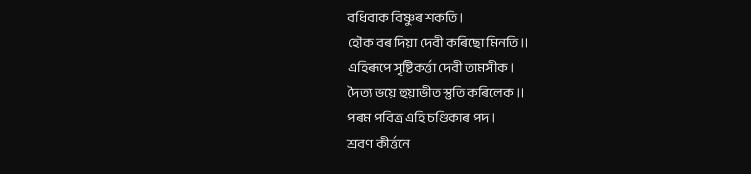বধিবাক বিষ্ণুৰ শকতি।
হৌক বৰ দিয়া দেবী কৰিছো মিনতি॥
এহিৰূপে সৃষ্টিকৰ্ত্তা দেবী তামসীক।
দৈত্য ভয়ে হুয়াভীত স্তুতি কৰিলেক॥
পৰম পবিত্ৰ এহি চণ্ডিকাৰ পদ।
শ্ৰবণ কীৰ্ত্তনে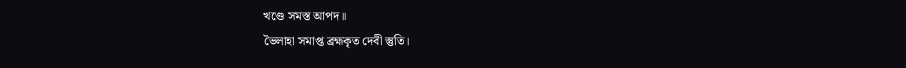খণ্ডে সমস্ত আপদ॥
ভৈলাহা সমাপ্ত ব্ৰহ্মকৃত দেবী স্তুতি।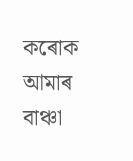কৰোক আমাৰ বাঞ্চা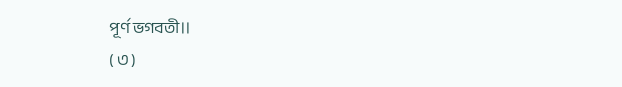পূৰ্ণ ভগবতী॥
( ৩ )